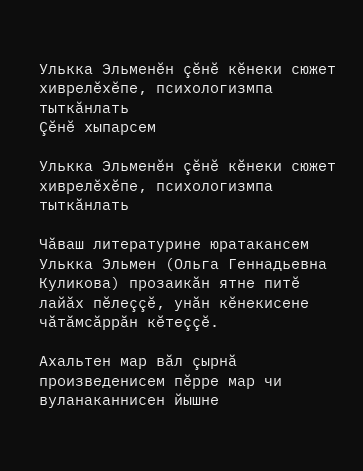Улькка Эльменӗн çӗнӗ кӗнеки сюжет хиврелӗхӗпе, психологизмпа тыткăнлать
Çӗнӗ хыпарсем

Улькка Эльменӗн çӗнӗ кӗнеки сюжет хиврелӗхӗпе, психологизмпа тыткăнлать

Чăваш литературине юратакансем Улькка Эльмен (Ольга Геннадьевна Куликова) прозаикăн ятне питӗ лайăх пӗлеççӗ, унăн кӗнекисене чăтăмсăррăн кӗтеççӗ.

Ахальтен мар вăл çырнă произведенисем пӗрре мар чи вуланаканнисен йышне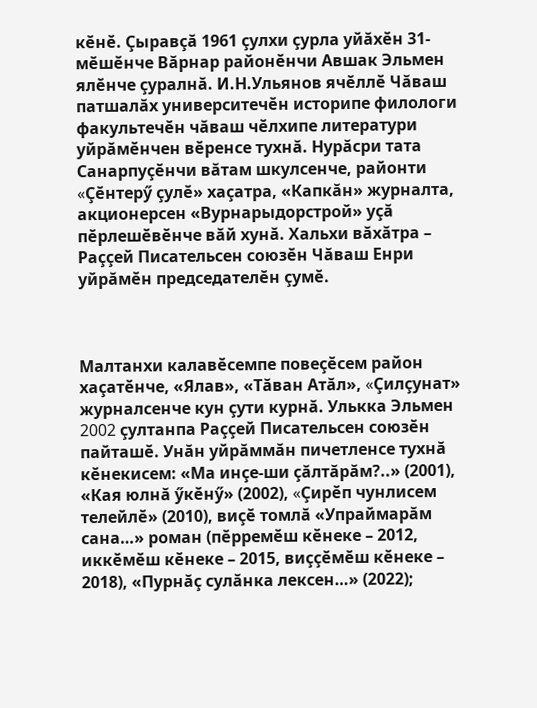кӗнӗ. Çыравçă 1961 çулхи çурла уйăхӗн 31-мӗшӗнче Вăрнар районӗнчи Авшак Эльмен ялӗнче çуралнă. И.Н.Ульянов ячӗллӗ Чăваш патшалăх университечӗн историпе филологи факультечӗн чăваш чӗлхипе литератури уйрăмӗнчен вӗренсе тухнă. Нурăсри тата Санарпуçӗнчи вăтам шкулсенче, районти «Çӗнтерӳ çулӗ» хаçатра, «Капкăн» журналта, акционерсен «Вурнарыдорстрой» уçă пӗрлешӗвӗнче вăй хунă. Хальхи вăхăтра – Раççей Писательсен союзӗн Чăваш Енри уйрăмӗн председателӗн çумӗ.



Малтанхи калавӗсемпе повеçӗсем район хаçатӗнче, «Ялав», «Тăван Атăл», «Çилçунат» журналсенче кун çути курнă. Улькка Эльмен 2002 çултанпа Раççей Писательсен союзӗн пайташӗ. Унăн уйрăммăн пичетленсе тухнă кӗнекисем: «Ма инçе-ши çăлтăрăм?..» (2001), «Кая юлнă ӳкӗнӳ» (2002), «Çирӗп чунлисем телейлӗ» (2010), виçӗ томлă «Упраймарăм сана…» роман (пӗрремӗш кӗнеке – 2012, иккӗмӗш кӗнеке – 2015, виççӗмӗш кӗнеке – 2018), «Пурнăç сулăнка лексен…» (2022);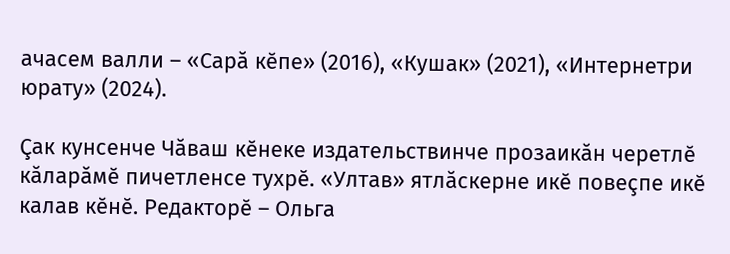ачасем валли – «Сарă кӗпе» (2016), «Кушак» (2021), «Интернетри юрату» (2024).

Çак кунсенче Чăваш кӗнеке издательствинче прозаикăн черетлӗ кăларăмӗ пичетленсе тухрӗ. «Ултав» ятлăскерне икӗ повеçпе икӗ калав кӗнӗ. Редакторӗ – Ольга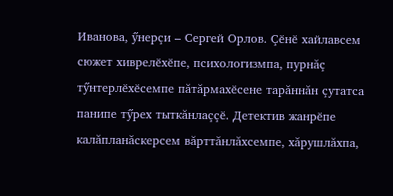Иванова, ӳнерçи – Сергей Орлов. Çӗнӗ хайлавсем сюжет хиврелӗхӗпе, психологизмпа, пурнăç тӳнтерлӗхӗсемпе пăтăрмахӗсене тарăннăн çутатса панипе тӳрех тыткăнлаççӗ. Детектив жанрӗпе калăпланăскерсем вăрттăнлăхсемпе, хăрушлăхпа,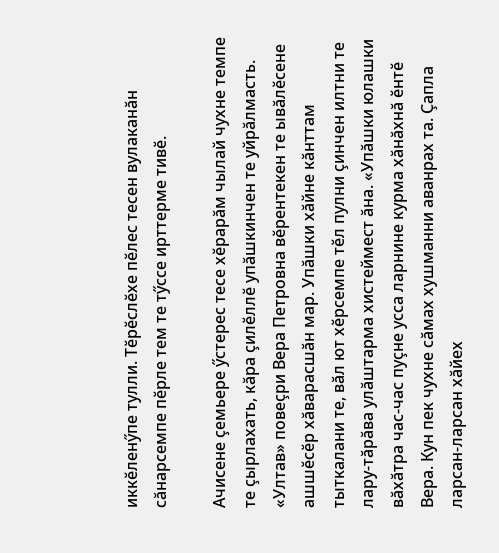иккӗленӳпе тулли. Тӗрӗслӗхе пӗлес тесен вулаканăн сăнарсемпе пӗрле тем те тӳссе ирттерме тивӗ.

Ачисене çемьере ӳстерес тесе хӗрарăм чылай чухне темпе те çырлахать, кăра çилӗллӗ упăшкинчен те уйрăлмасть. «Ултав» повеçри Вера Петровна вӗрентекен те ывăлӗсене ашшӗсӗр хăварасшăн мар. Упăшки хăйне кăнттам тыткалани те, вăл ют хӗрсемпе тӗл пулни çинчен илтни те лару-тăрăва улăштарма хистеймест ăна. «Упăшки юлашки вăхăтра час-час пуçне усса ларнине курма хăнăхнă ӗнтӗ Вера. Кун пек чухне сăмах хушманни аванрах та. Çапла ларсан-ларсан хăйех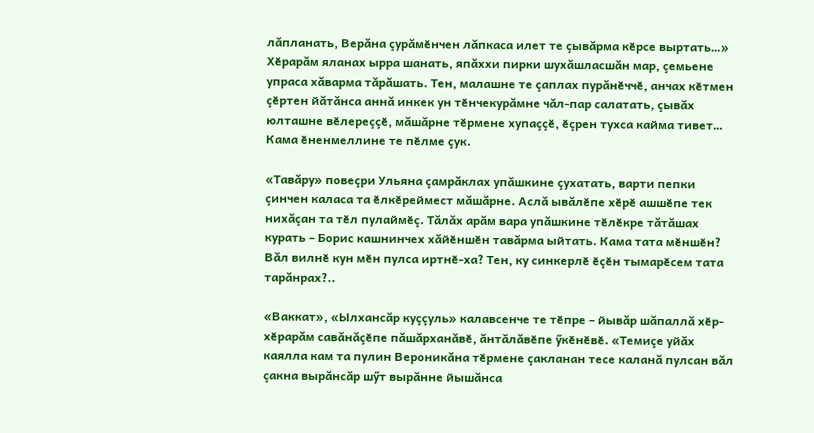лăпланать, Верăна çурăмӗнчен лăпкаса илет те çывăрма кӗрсе выртать…» Хӗрарăм яланах ырра шанать, япăххи пирки шухăшласшăн мар, çемьене упраса хăварма тăрăшать. Тен, малашне те çаплах пурăнӗччӗ, анчах кӗтмен çӗртен йăтăнса аннă инкек ун тӗнчекурăмне чăл-пар салатать, çывăх юлташне вӗлереççӗ, мăшăрне тӗрмене хупаççӗ, ӗçрен тухса кайма тивет… Кама ӗненмеллине те пӗлме çук.

«Тавăру» повеçри Ульяна çамрăклах упăшкине çухатать, варти пепки çинчен каласа та ӗлкӗреймест мăшăрне. Аслă ывăлӗпе хӗрӗ ашшӗпе тек нихăçан та тӗл пулаймӗç. Тăлăх арăм вара упăшкине тӗлӗкре тăтăшах курать – Борис кашнинчех хăйӗншӗн тавăрма ыйтать. Кама тата мӗншӗн? Вăл вилнӗ кун мӗн пулса иртнӗ-ха? Тен, ку синкерлӗ ӗçӗн тымарӗсем тата тарăнрах?..

«Ваккат», «Ылхансăр куççуль» калавсенче те тӗпре – йывăр шăпаллă хӗр-хӗрарăм савăнăçӗпе пăшăрханăвӗ, ăнтăлăвӗпе ӳкӗнӗвӗ. «Темиçе уйăх каялла кам та пулин Вероникăна тӗрмене çакланан тесе каланă пулсан вăл çакна вырăнсăр шӳт вырăнне йышăнса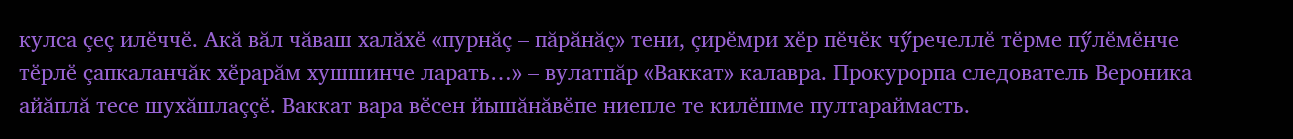кулса çеç илӗччӗ. Акă вăл чăваш халăхӗ «пурнăç – пăрăнăç» тени, çирӗмри хӗр пӗчӗк чӳречеллӗ тӗрме пӳлӗмӗнче тӗрлӗ çапкаланчăк хӗрарăм хушшинче ларать…» – вулатпăр «Ваккат» калавра. Прокурорпа следователь Вероника айăплă тесе шухăшлаççӗ. Ваккат вара вӗсен йышăнăвӗпе ниепле те килӗшме пултараймасть.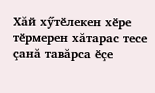Хăй хӳтӗлекен хӗре тӗрмерен хăтарас тесе çанă тавăрса ӗçе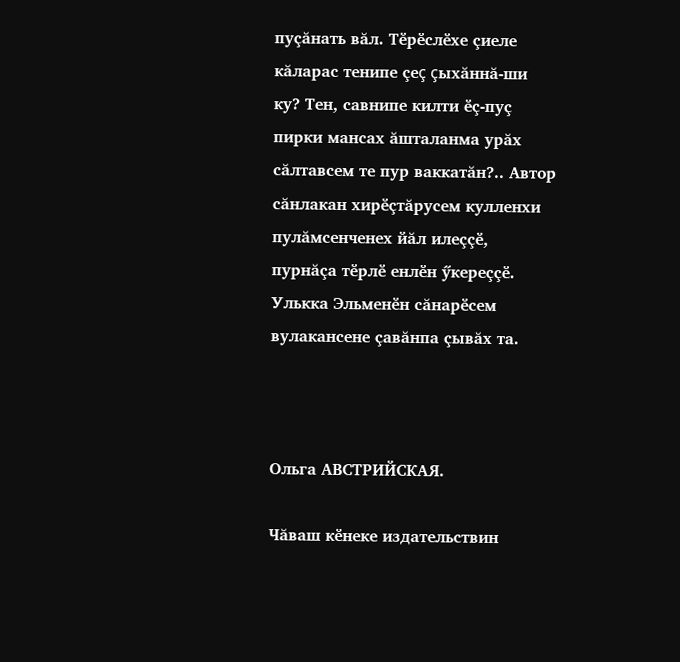пуçăнать вăл. Тӗрӗслӗхе çиеле кăларас тенипе çеç çыхăннă-ши ку? Тен, савнипе килти ӗç-пуç пирки мансах ăшталанма урăх сăлтавсем те пур ваккатăн?.. Автор сăнлакан хирӗçтăрусем кулленхи пулăмсенченех йăл илеççӗ, пурнăçа тӗрлӗ енлӗн ӳкереççӗ. Улькка Эльменӗн сăнарӗсем вулакансене çавăнпа çывăх та.



Ольга АВСТРИЙСКАЯ.

Чăваш кӗнеке издательствин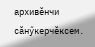архивӗнчи сăнӳкерчӗксем.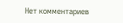Нет комментариев